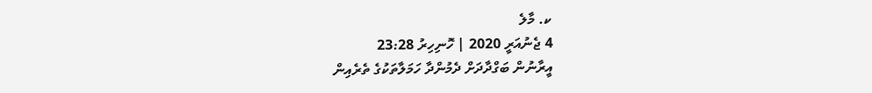ކ. މާލެ
4 ޖެނުއަރީ 2020 | ހޮނިހިރު 23:28
އީރާނުން ބަގްދާދަށް ދެމުންދާ ހަމަލާތަކުގެ ތެރެއިން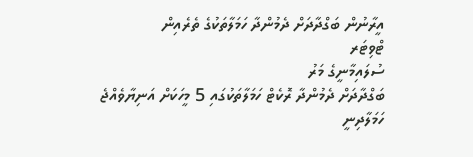އީރާނުން ބަގްދާދަށް ދެމުންދާ ހަމަލާތަކުގެ ތެރެއިން
ޓްވިޓަރ
ސުލައިމާނީގެ މަރު
ބަގްދާދަށް ދެމުންދާ ރޮކެޓް ހަމަލާތަކުގައި 5 މީހަކަށް އަނިޔާވެއްޖެ
ހަމަލާދިނީ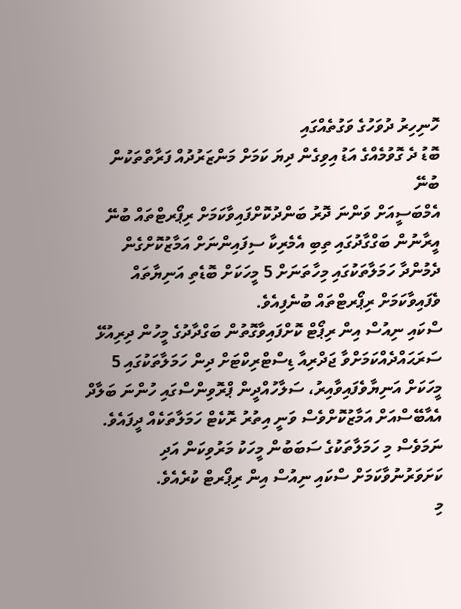ހޮނިހިރު ދުވަހުގެ ވަގުތެއްގައި
ބޮޑު ދެ ގޮވުމެއްގެ އަޑު އިވިގެން ދިޔަ ކަމަށް މަންޒަރުދުއް ފަރާތްތަކުން ބުނޭ
އެމްބަސީއަށް ވަންނަ ދޮރު ބަންދުކޮށްފައިވާކަމަށް ރިޕޯރޓްތައް ބުނޭ
އީރާނުން ބަގްގާދުގައި ތިބި އެމެރިކާ ސިފައިންނަށް އަމާޒުކޮށްގެން ދެމުންދާ ހަމަލާތަކުގައި މިހާތަނަށް 5 މީހަކަށް ބޮޑެތި އަނިޔާތައް ވެފައިވާކަމަށް ރިޕޯރޓްތައް ބުނެފިއެވެ.
ސްކައި ނިއުސް އިން ރިޕޯޓް ކޮށްފައިވާގޮތުން ބަގްދާދުގެ މީހުން ދިރިއުޅޭ ސަރަޙައްދެއްކަމަށްވާ ޖަދްރިއާ ޑިސްޓްރިކްޓަށް ދިން ހަމަލާތަކުގައި 5 މީހަކަށް އަނިޔާވެފައިވާއިރު، ސަލާހުއްދީން ޕްރޮވިންސްގައި ހުންނަ ބަލާދް އެއާބޭސްއަށް އަމާޒުކޮށްވެސް ވަނީ އިތުރު ރޮކެޓް ހަމަލާތަކެއް ދީފައެވެ. ނަމަވެސް މި ހަމަލާތަކުގެ ސަބަބުން މީހަކު މަރުވިކަން އަދި ކަށަވަރުނުވާކަމަށް ސްކައި ނިއުސް އިން ރިޕޯރޓް ކުރެއެވެ.
މި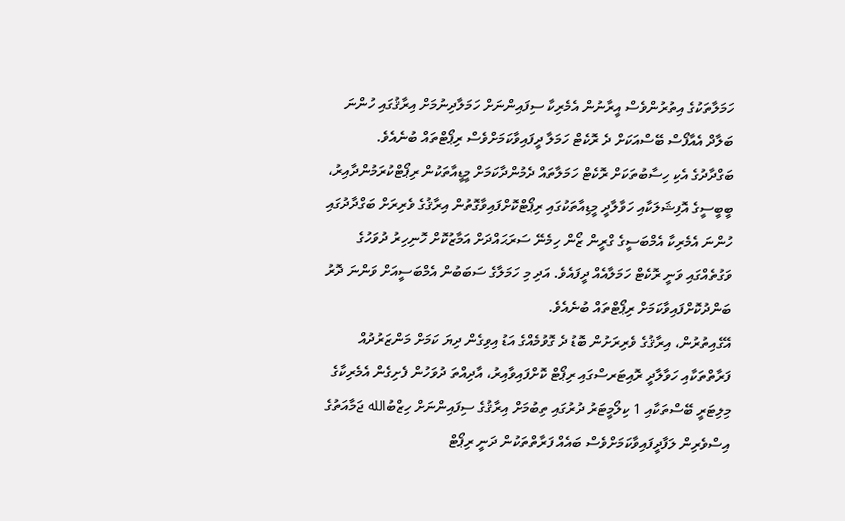ހަމަލާތަކުގެ އިތުރުންވެސް އީރާނުން އެމެރިކާ ސިފައިންނަށް ހަމަލާދިނުމަށް އިރާޤުގައި ހުންނަ ބަލާދް އެއާފޯސް ބޭސްއަކަށް ދެ ރޮކެޓް ހަމަލާ ދީފައިވާކަމަށްވެސް ރިޕޯޓްތައް ބުނެއެވެ.
ބަގްދާދުގެ އެކި ހިސާބުތަކަށް ރޮކެޓް ހަމަލާތައް ދެމުންދާކަމަށް މީޑީއާތަކުން ރިޕޯޓްކުރަމުންދާއިރު، ބީބީސީގެ އޮފިޝަލަކާއި ހަވާލާދީ މީޑިއާތަކުގައި ރިޕޯޓްކޮށްފައިވާގޮތުން އިރާޤުގެ ވެރިރަށް ބަގްދާދުގައި ހުންނަ އެމެރިކާ އެމްބަސީގެ ގްރީން ޒޯން ހިމެނޭ ސަރަޙައްދަށް އަމާޒުކޮށް ހޮނިހިރު ދުވަހުގެ ވަގުތެއްގައި ވަނީ ރޮކެޓް ހަމަލާއެއް ދީފައެވެ. އަދި މި ހަމަލާގެ ސަބަބުން އެމްބަސީއަށް ވަންނަ ދޮރު ބަންދުކޮށްފައިވާކަމަށް ރިޕޯޓްތައް ބުނެއެވެ.
އޭގެއިތުރުން، އިރާޤުގެ ވެރިރަށުން ބޮޑު ދެ ގޮވުމެއްގެ އަޑު އިވިގެން ދިޔަ ކަމަށް މަންޒަރުދުއް ފަރާތްތަކާއި ހަވާލާދީ ރޮއިޓަރސްގައި ރިޕޯޓް ކޮށްފައިވާއިރު، އާދިއްތަ ދުވަހުން ފެށިގެން އެމެރިކާގެ މިލިޓަރީ ބޭސްތަކާއި 1 ކިލޯމީޓަރު ދުރުގައި ތިބުމަށް އިރާޤުގެ ސިފައިންނަށް ހިޒްބުالله ޖަމާއަތުގެ އިސްވެރިން ލަފާދީފައިވާކަމަށްވެސް ބައެއް ފަރާތްތަކުން ދަނީ ރިޕޯޓް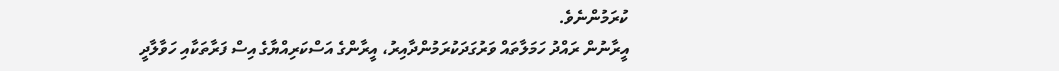ކުރަމުންނެވެ.
އީރާނުން ރައްދު ހަމަލާތައް ވަރުގަދަކުރަމުންދާއިރު، އީރާންގެ އަސްކަރިއްޔާގެ އިސް ފަރާތަކާއި ހަވާލާދީ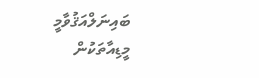ބައިނަލްއަޤުވާމީ މީޑިއާތަކުން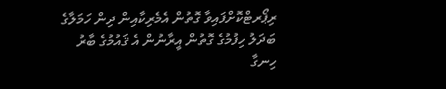ރިޕޯރޓްކޮށްފައިވާ ގޮތުން އެމެރިކާއިން ދިން ހަމަލާގެ ބަދަލު ހިފުމުގެ ގޮތުން އީރާނުން އެ ޤައުމުގެ ބާރު ހިނގާ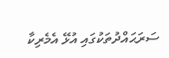ސަރަޙައްދުތަކުގައި އުޅޭ އެމެރިކާ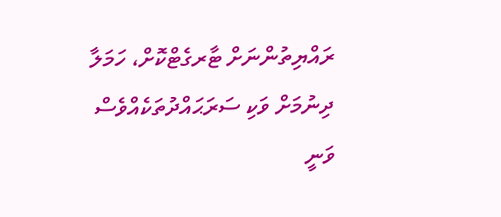ރައްޔިތުންނަށް ޓާރގެޓްކޮށް، ހަމަލާ ދިނުމަށް ވަކި ސަރަޙައްދުތަކެއްވެސް ވަނީ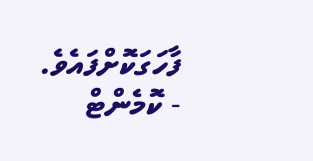ފާހަގަކޮށްފައެވެ.
- ކޮމެންޓް